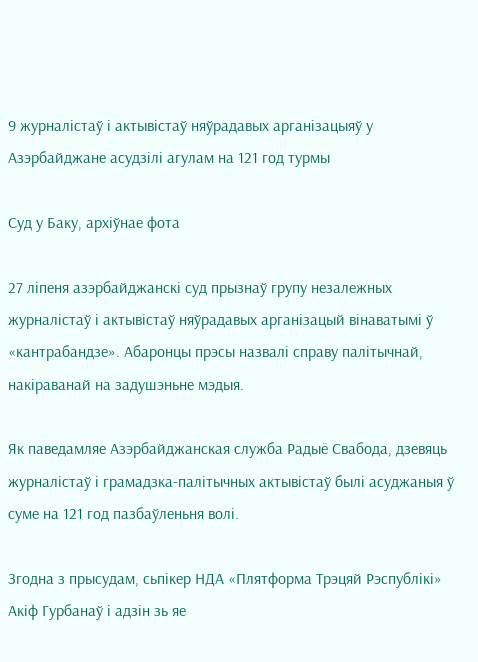9 журналістаў і актывістаў няўрадавых арганізацыяў у Азэрбайджане асудзілі агулам на 121 год турмы

Суд у Баку, архіўнае фота

27 ліпеня азэрбайджанскі суд прызнаў групу незалежных журналістаў і актывістаў няўрадавых арганізацый вінаватымі ў «кантрабандзе». Абаронцы прэсы назвалі справу палітычнай, накіраванай на задушэньне мэдыя.

Як паведамляе Азэрбайджанская служба Радыё Свабода, дзевяць журналістаў і грамадзка-палітычных актывістаў былі асуджаныя ў суме на 121 год пазбаўленьня волі.

Згодна з прысудам, сьпікер НДА «Плятформа Трэцяй Рэспублікі» Акіф Гурбанаў і адзін зь яе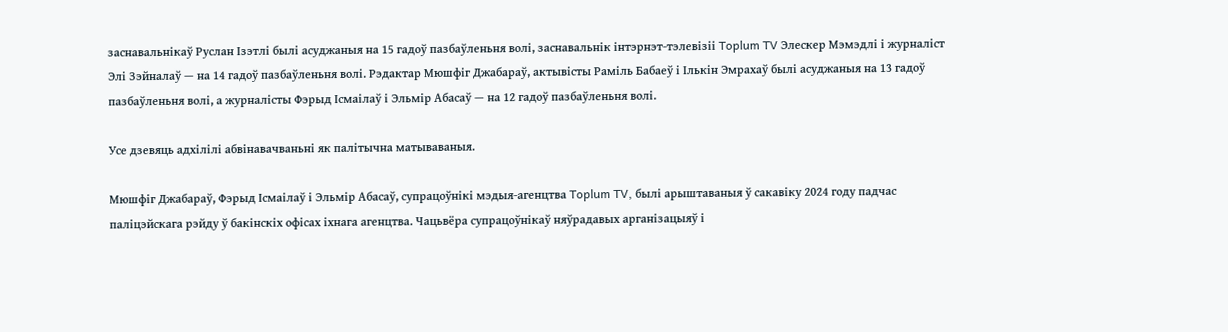заснавальнікаў Руслан Ізэтлі былі асуджаныя на 15 гадоў пазбаўленьня волі, заснавальнік інтэрнэт-тэлевізіі Toplum TV Элескер Мэмэдлі і журналіст Элі Зэйналаў — на 14 гадоў пазбаўленьня волі. Рэдактар Мюшфіг Джабараў, актывісты Раміль Бабаеў і Ількін Эмрахаў былі асуджаныя на 13 гадоў пазбаўленьня волі, а журналісты Фэрыд Ісмаілаў і Эльмір Абасаў — на 12 гадоў пазбаўленьня волі.

Усе дзевяць адхілілі абвінавачваньні як палітычна матываваныя.

Мюшфіг Джабараў, Фэрыд Ісмаілаў і Эльмір Абасаў, супрацоўнікі мэдыя-агенцтва Toplum TV, былі арыштаваныя ў сакавіку 2024 году падчас паліцэйскага рэйду ў бакінскіх офісах іхнага агенцтва. Чацьвёра супрацоўнікаў няўрадавых арганізацыяў і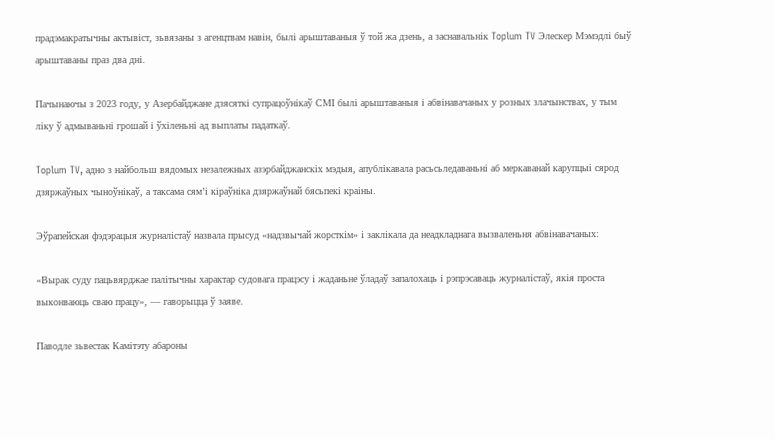прадэмакратычны актывіст, зьвязаны з агенцтвам навін, былі арыштаваныя ў той жа дзень, а заснавальнік Toplum TV Элескер Мэмэдлі быў арыштаваны праз два дні.

Пачынаючы з 2023 году, у Азербайджане дзясяткі супрацоўнікаў СМІ былі арыштаваныя і абвінавачаных у розных злачынствах, у тым ліку ў адмываньні грошай і ўхіленьні ад выплаты падаткаў.

Toplum TV, адно з найбольш вядомых незалежных азэрбайджанскіх мэдыя, апублікавала расьсьледаваньні аб меркаванай карупцыі сярод дзяржаўных чыноўнікаў, а таксама сям’і кіраўніка дзяржаўнай бясьпекі краіны.

Эўрапейская фэдэрацыя журналістаў назвала прысуд «надзвычай жорсткім» і заклікала да неадкладнага вызваленьня абвінавачаных:

«Вырак суду пацьвярджае палітычны характар судовага працэсу і жаданьне ўладаў запалохаць і рэпрэсаваць журналістаў, якія проста выконваюць сваю працу», — гаворыцца ў заяве.

Паводле зьвестак Камітэту абароны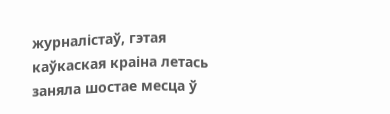журналістаў, гэтая каўкаская краіна летась заняла шостае месца ў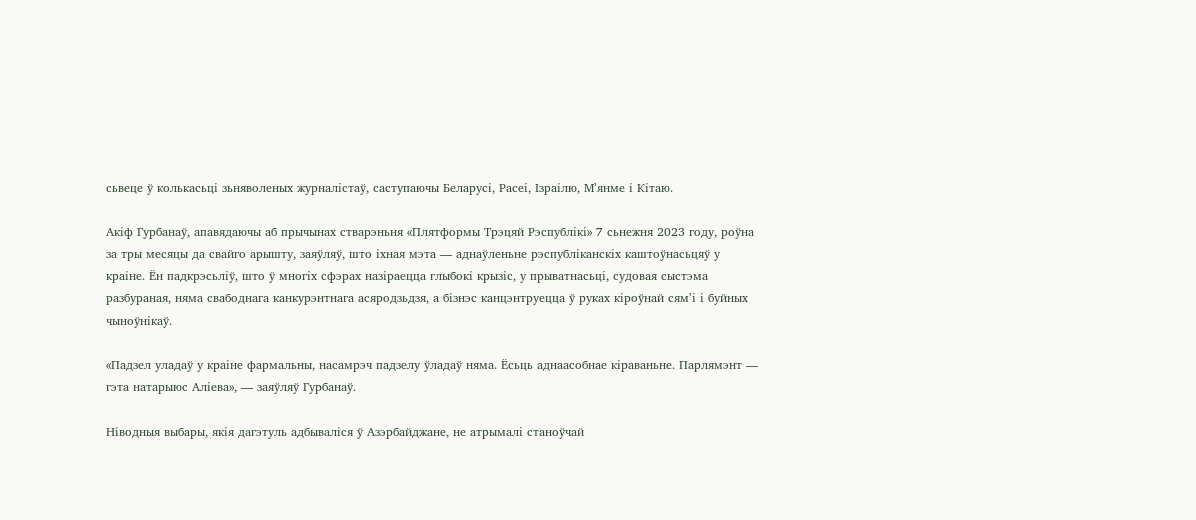сьвеце ў колькасьці зьняволеных журналістаў, саступаючы Беларусі, Расеі, Ізраілю, Мʼянме і Кітаю.

Акіф Гурбанаў, апавядаючы аб прычынах стварэньня «Плятформы Трэцяй Рэспублікі» 7 сьнежня 2023 году, роўна за тры месяцы да свайго арышту, заяўляў, што іхная мэта — аднаўленьне рэспубліканскіх каштоўнасьцяў у краіне. Ён падкрэсьліў, што ў многіх сфэрах назіраецца глыбокі крызіс, у прыватнасьці, судовая сыстэма разбураная, няма свабоднага канкурэнтнага асяродзьдзя, а бізнэс канцэнтруецца ў руках кіроўнай сямʼі і буйных чыноўнікаў.

«Падзел уладаў у краіне фармальны, насамрэч падзелу ўладаў няма. Ёсьць аднаасобнае кіраваньне. Парлямэнт — гэта натарыюс Аліева», — заяўляў Гурбанаў.

Ніводныя выбары, якія дагэтуль адбываліся ў Азэрбайджане, не атрымалі станоўчай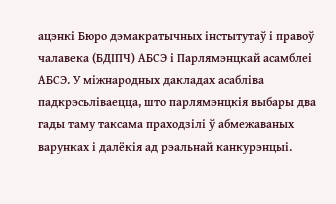ацэнкі Бюро дэмакратычных інстытутаў і правоў чалавека (БДІПЧ) АБСЭ і Парлямэнцкай асамблеі АБСЭ. У міжнародных дакладах асабліва падкрэсьліваецца, што парлямэнцкія выбары два гады таму таксама праходзілі ў абмежаваных варунках і далёкія ад рэальнай канкурэнцыі.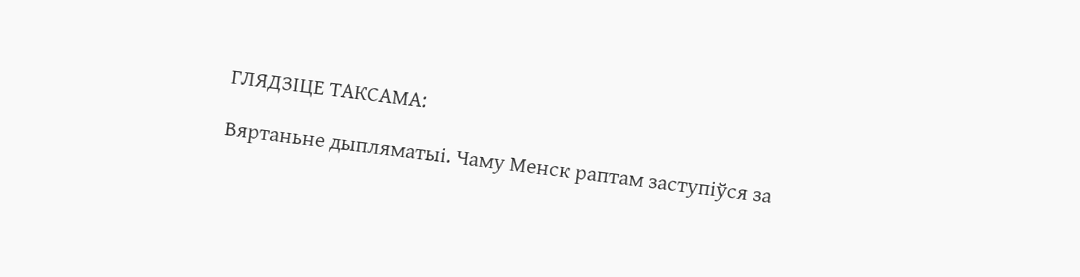ГЛЯДЗІЦЕ ТАКСАМА:

Вяртаньне дыпляматыі. Чаму Менск раптам заступіўся за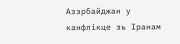Азэрбайджан у канфлікце зь Іранам